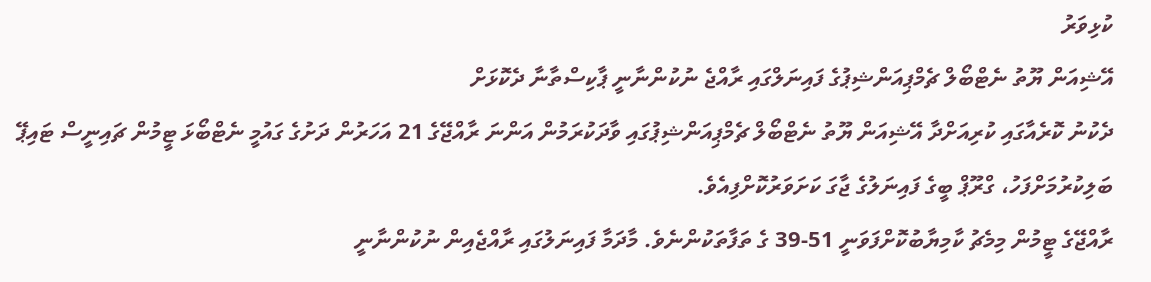ކުޅިވަރު
އޭޝިއަން ޔޫތު ނެޓްބޯލް ޗެމްޕިއަންޝިޕުގެ ފައިނަލްގައި ރާއްޖެ ނުކުންނާނީ ޕާކިސްތާނާ ދެކޮޅަށް
ދެކުނު ކޮރެއާގައި ކުރިއަށްދާ އޭޝިއަން ޔޫތު ނެޓްބޯލް ޗެމްޕިއަންޝިޕުގައި ވާދަކުރަމުން އަންނަ ރާއްޖޭގެ 21 އަހަރުން ދަށުގެ ގައުމީ ނެޓްބޯޅަ ޓީމުން ޗައިނީސް ޓައިޕޭ ބަލިކުރުމަށްފަހު، ގްރޫޕް ބީގެ ފައިނަލުގެ ޖާގަ ކަށަވަރުކޮށްފިއެވެ.
ރާއްޖޭގެ ޓީމުން މިމެޗު ކާމިޔާބުކޮށްފަވަނީ 51-39 ގެ ތަފާތަކުންނެވެ. މާދަމާ ފައިނަލުގައި ރާއްޖެއިން ނުކުންނާނީ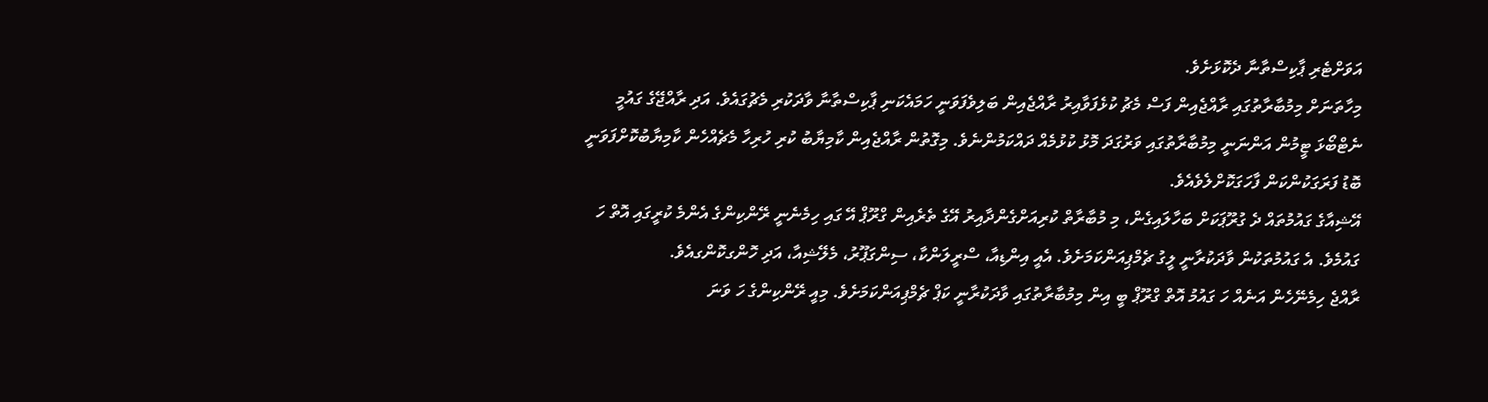އަވަށްޓެރި ޕާކިސްތާނާ ދެކޮޅަށެވެ.
މިހާތަނަށް މިމުބާރާތުގައި ރާއްޖެއިން ފަސް މެޗު ކުޅެފަވާއިރު ރާއްޖެއިން ބަލިވެފަވަނީ ހަމައެކަނި ޕާކިސްތާނާ ވާދަކުރި މެޗުގައެވެ. އަދި ރާއްޖޭގެ ގައުމީ ނެޓްބޯޅަ ޓީމުން އަންނަނީ މިމުބާރާތުގައި ވަރުގަދަ މޮޅު ކުޅުމެއް ދައްކަމުންނެވެ. މިގޮތުން ރާއްޖެއިން ކާމިޔާބު ކުރި ހުރިހާ މެޗެއްހެން ކާމިޔާބުކޮށްފަވަނީ ބޮޑު ފަރަގަކުންކަން ފާހަގަކޮށްލެވެއެވެ.
އޭޝިއާގެ ގައުމުތައް ދެ ގުރޫޕަކަށް ބަހާލައިގެން، މި މުބާރާތް ކުރިއަށްގެންދާއިރު އޭގެ ތެރެއިން ގްރޫޕް އޭ ގައި ހިމެނެނީ ރޭންކިންގެ އެންމެ ކުރީގައި އޮތް ހަ ގައުމެވެ. އެ ގައުމުތަކުން ވާދަކުރާނީ ލީގު ޗެމްޕިއަންކަމަށެވެ. އެއީ އިންޑިއާ، ސްރީލަންކާ، ސިންގަޕޫރު، މެލޭޝިއާ، އަދި ހޮންގކޮންގއެވެ.
ރާއްޖެ ހިމެނޭހެން އަނެއް ހަ ގައުމު އޮތް ގްރޫޕް ބީ އިން މިމުބާރާތުގައި ވާދަކުރާނީ ކަޕް ޗެމްޕިއަންކަމަށެވެ. މިއީ ރޭންކިންގެ ހަ ވަނަ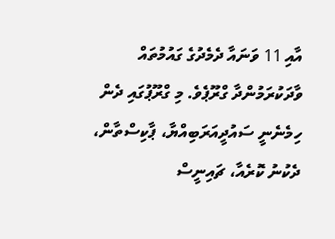އާއި 11 ވަނައާ ދެމެދުގެ ގައުމުތައް ވާދަކުރަމުންދާ ގްރޫޕެވެ. މި ގްރޫޕުގައި ދެން ހިމެނެނީ ސައުދީއަރަބިއްޔާ، ޕާކިސްތާން، ދެކުނު ކޮރެއާ، ޗައިނީސް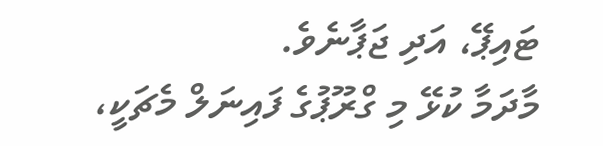ޓައިޕޭ، އަދި ޖަޕާނެވެ.
މާދަމާ ކުޅޭ މި ގްރޫޕުގެ ފައިނަލް މެޗަކީ،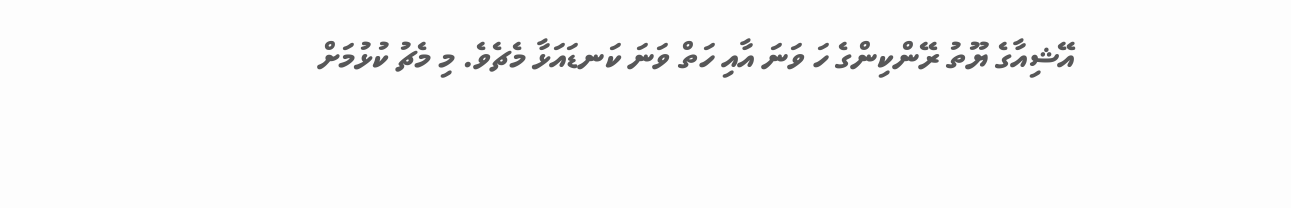އޭޝިއާގެ ޔޫތު ރޭންކިންގެ ހަ ވަނަ އާއި ހަތް ވަނަ ކަނޑައަޅާ މެޗެވެ. މި މެޗު ކުޅުމަށް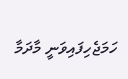ހަމަޖެހިފައިވަނީ މާދަމާ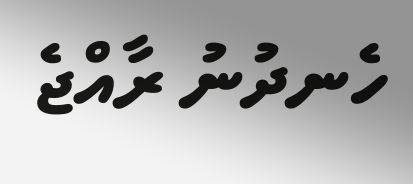ހެނދުނު ރާއްޖެ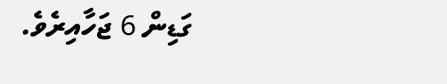ގަޑިން 6 ޖަހާއިރެވެ.